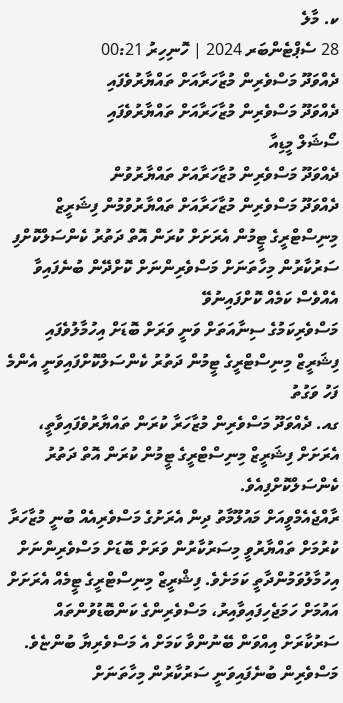ކ. މާލެ
28 ސެޕްޓެންބަރ 2024 | ހޮނިހިރު 00:21
ދެއްވަދޫ މަސްވެރިން މުޒާހަރާއަށް ތައްޔާރުވެފައި
ދެއްވަދޫ މަސްވެރިން މުޒާހަރާއަށް ތައްޔާރުވެފައި
ސޯޝަލް މީޑިއާ
ދެއްވަދޫ މަސްވެރިން މުޒާހަރާއަށް ތައްޔާރުވުން
ދެއްވަދޫ މަސްވެރިން މުޒާހަރާއަށް ތައްޔާރުވުމުން ފިޝަރީޒް މިނިސްޓްރީގެ ޓީމުން އެރަށަށް ކުރަން އޮތް ދަތުރު ކެންސަލްކޮށްފި
ސަރުކާރުން މިހާތަނަށް މަސްވެރިންނަށް ކޮށްދޭން ބުނެފައިވާ އެއްވެސް ކަމެއް ކޮށްފައިނުވޭ
މަސްވެރިކަމުގެ ސިނާއަތަށް ވަނީ ވަރަށް ބޮޑަށް އިހުމާލުވެފައި
ފިޝަރީޒް މިނިސްޓްރީގެ ޓީމުން ދަތުރު ކެންސަލްކޮށްފައިވަނީ އެންމެ ފަހު ވަގުތު
ގއ. ދެއްވަދޫ މަސްވެރިން މުޒާހަރާ ކުރަން ތައްޔާރުވެފައިވާތީ، އެރަށަށް ފިޝަރީޒް މިނިސްޓްރީގެ ޓީމުން ކުރަން އޮތް ދަތުރު ކެންސަލްކޮށްފިއެވެ.
ރާއްޖެއެމްވީއަށް މައުލޫމާތު ދިން އެރަށުގެ މަސްވެރިއެއް ބުނީ މުޒާހަރާ ކުރުމަށް ތައްޔާރުވީ މިސަރުކާރުން ވަރަށް ބޮޑަށް މަސްވެރިންނަށް އިހުމާލުވަމުންދާތީ ކަމަށެވެ. ފިޝްރީޒް މިނިސްޓްރީގެ ޓީމެއް އެރަށަށް އައުމަށް ހަމަޖެހިފައިވާއިރު، މަސްވެރިންގެ ކަންބޮޑުވުންތައް ސަރުކާރަށް އިއްވަން ބޭނުންވާ ކަމަށް އެ މަސްވެރިޔާ ބުންޏެވެ.
މަސްވެރިން ބުނެފައިވަނީ ސަރުކާރުން މިހާތަނަށް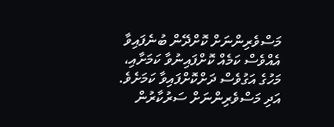މަސްވެރިންނަށް ކޮށްދޭން ބުނެފައިވާ އެއްވެސް ކަމެއް ކޮށްފައިނުވާ ކަމަށާއި، މަހުގެ އަގުވެސް ދަށްކޮށްފައިވާ ކަމަށެވެ. އަދި މަސްވެރިންނަށް ސަރުކާރުން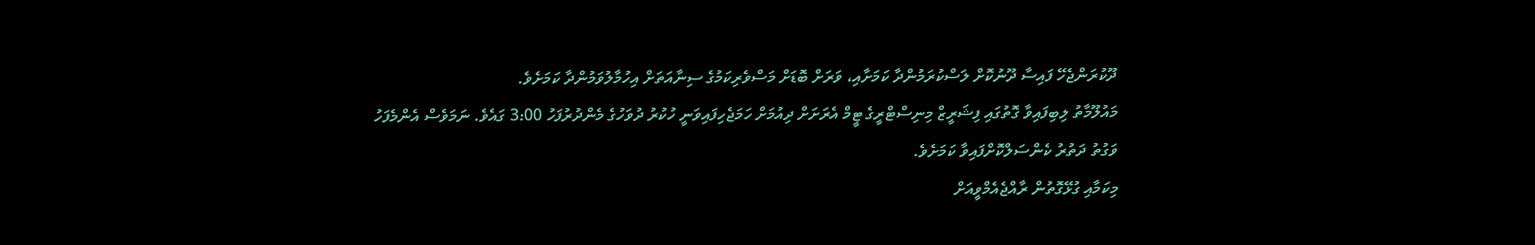ދޫކުރަންޖެހޭ ފައިސާ ދޫނުކޮށް ލަސްކުރަމުންދާ ކަމަށާއި، ވަރަށް ބޮޑަށް މަސްވެރިކަމުގެ ސިނާއަތަށް އިހުމާލުވަމުންދާ ކަމަށެވެ.
މައުލޫމާތު ލިބިފައިވާ ގޮތުގައި ފިޝަރީޒް މިނިސްޓްރީގެ ޓީމް އެރަށަށް ދިއުމަށް ހަމަޖެހިފައިވަނީ ހުކުރު ދުވަހުގެ މެންދުރުފަހު 3:00 ގައެވެ. ނަމަވެސް އެންމެފަހު ވަގުތު ދަތުރު ކެންސަލްކޮށްފައިވާ ކަމަށެވެ.
މިކަމާއި ގުޅޭގޮތުން ރާއްޖެއެމްވީއަށް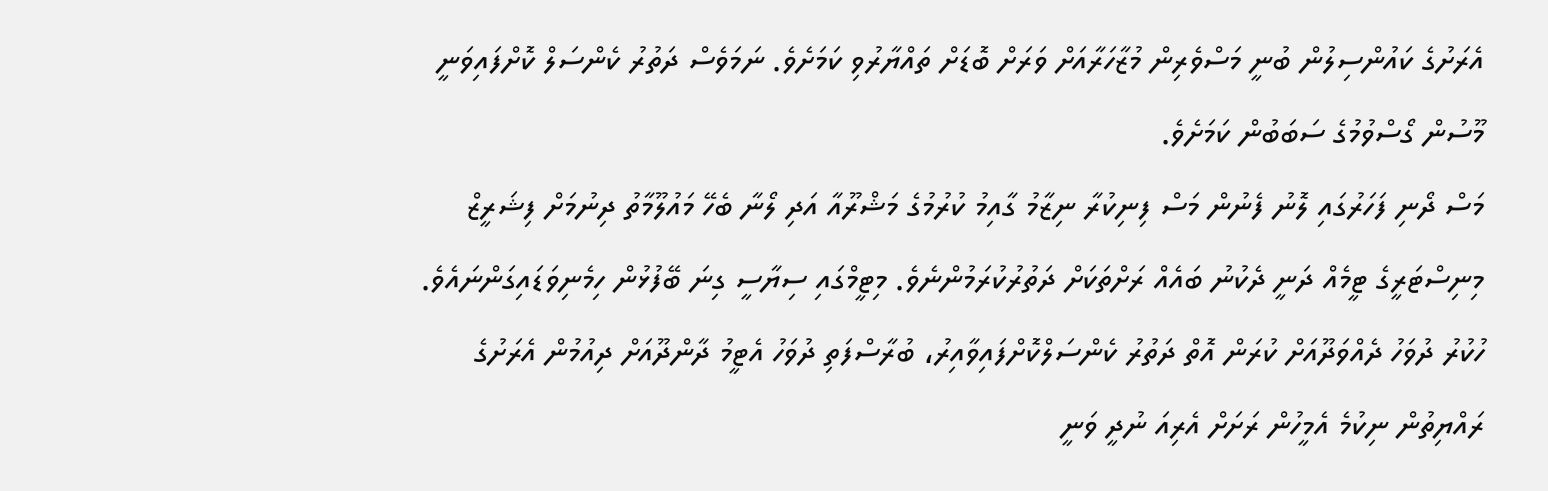އެރަށުގެ ކައުންސިލުން ބުނީ މަސްވެރިން މުޒާހަރާއަށް ވަރަށް ބޮޑަށް ތައްޔާރުވި ކަމަށެވެ. ނަމަވެސް ދަތުރު ކެންސަލް ކޮށްފައިވަނީ މޫސުން ގޯސްވުމުގެ ސަބަބުން ކަމަށެވެ.
މަސް ދޯނި ފަހަރުގައި ލޮނު ފެނުން މަސް ފިނިކުރާ ނިޒާމު ގާއިމު ކުރުމުގެ މަޝްރޫއާ އަދި ލޯނާ ބެހޭ މައުލޫމާތު ދިނުމަށް ފިޝަރީޒް މިނިސްޓަރީގެ ޓީމެއް ދަނީ ދެކުނު ބައެއް ރަށްތަކަށް ދަތުރުކުރަމުންނެވެ. މިޓީމްގައި ސިޔާސީ ގިނަ ބޭފުޅުން ހިމެނިވަޑައިގަންނައެވެ.
ހުކުރު ދުވަހު ދެއްވަދޫއަށް ކުރަން އޮތް ދަތުރު ކެންސަލްކޮށްފައިވާއިރު، ބުރާސްފަތި ދުވަހު އެޓީމު ދާންދޫއަށް ދިއުމުން އެރަށުގެ ރައްޔިތުން ނިކުމެ އެމީހުން ރަށަށް އެރިއަ ނުދީ ވަނީ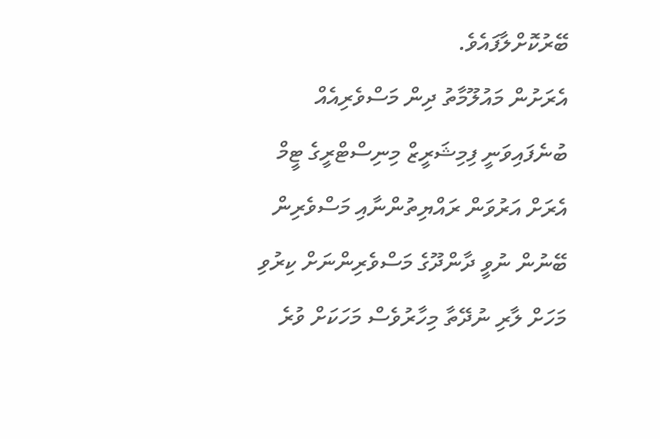ބޭރުކޮށްލާފައެވެ.
އެރަށުން މައުލޫމާތު ދިން މަސްވެރިއެއް ބުނެފައިވަނީ ފިމިޝަރީޒް މިނިސްޓްރީގެ ޓީމް އެރަށް އަރުވަން ރައްޔިތުންނާއި މަސްވެރިން ބޭނުން ނުވީ ދާންދޫގެ މަސްވެރިންނަށް ކިރުވި މަހަށް ލާރި ނުދޭތާ މިހާރުވެސް މަހަކަށް ވުރެ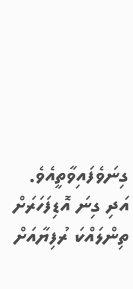ގިނަވެފައިވާތީއެވެ. އަދި ގިނަ އޮޑިފަހަރަށް ތިންލައްކަ ރުފިޔާއަށް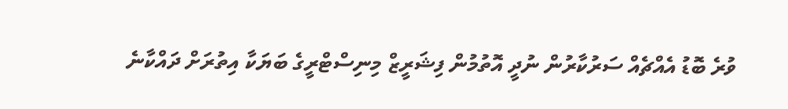ވުރެ ބޮޑު އެއްޗެއް ސަރުކާރުން ނުދީ އޮތުމުން ފިޝަރީޒް މިނިސްޓްރީގެ ބަޔަކާ އިތުރަށް ދައްކާނެ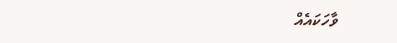ވާހަކައެއް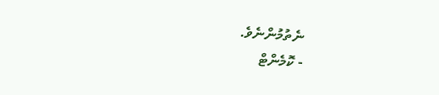ނެތުމުންނެވެ.
- ކޮމެންޓް